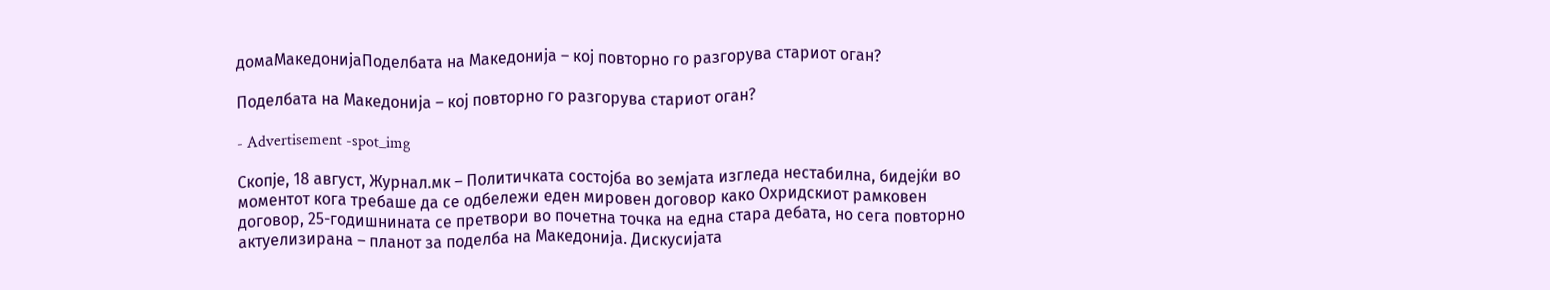домаМакедонијаПоделбата на Македонија – кој повторно го разгорува стариот оган?

Поделбата на Македонија – кој повторно го разгорува стариот оган?

- Advertisement -spot_img

Скопје, 18 август, Журнал.мк – Политичката состојба во земјата изгледа нестабилна, бидејќи во моментот кога требаше да се одбележи еден мировен договор како Охридскиот рамковен договор, 25-годишнината се претвори во почетна точка на една стара дебата, но сега повторно актуелизирана – планот за поделба на Македонија. Дискусијата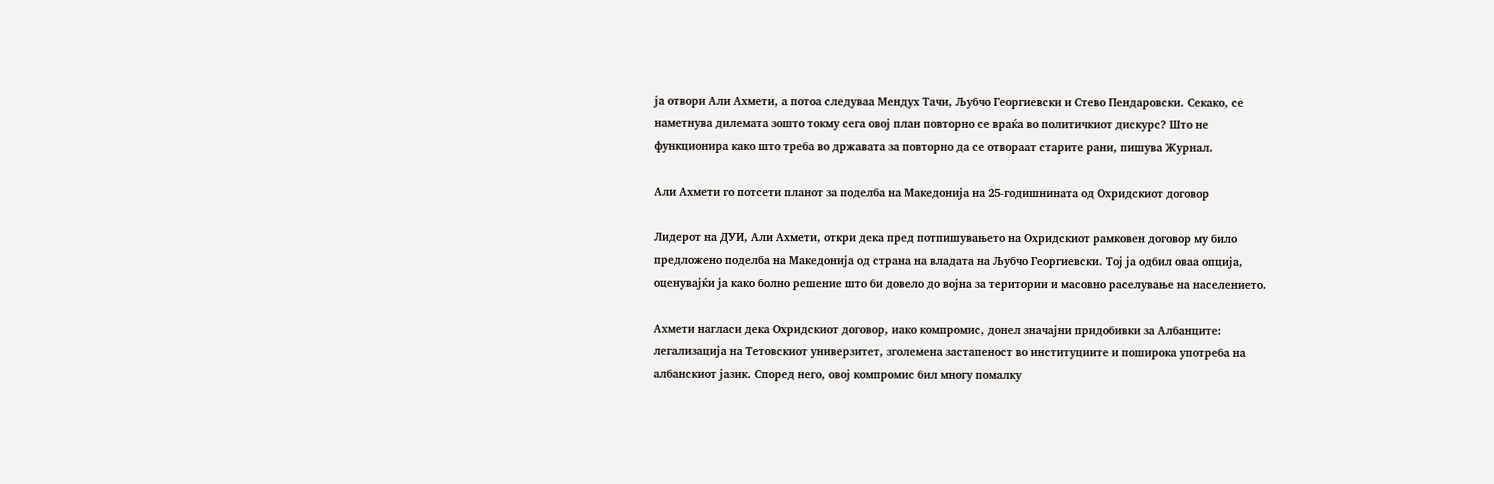ја отвори Али Ахмети, а потоа следуваа Мендух Тачи, Љубчо Георгиевски и Стево Пендаровски. Секако, се наметнува дилемата зошто токму сега овој план повторно се враќа во политичкиот дискурс? Што не функционира како што треба во државата за повторно да се отвораат старите рани, пишува Журнал.

Али Ахмети го потсети планот за поделба на Македонија на 25-годишнината од Охридскиот договор

Лидерот на ДУИ, Али Ахмети, откри дека пред потпишувањето на Охридскиот рамковен договор му било предложено поделба на Македонија од страна на владата на Љубчо Георгиевски. Тој ја одбил оваа опција, оценувајќи ја како болно решение што би довело до војна за територии и масовно раселување на населението.

Ахмети нагласи дека Охридскиот договор, иако компромис, донел значајни придобивки за Албанците: легализација на Тетовскиот универзитет, зголемена застапеност во институциите и поширока употреба на албанскиот јазик. Според него, овој компромис бил многу помалку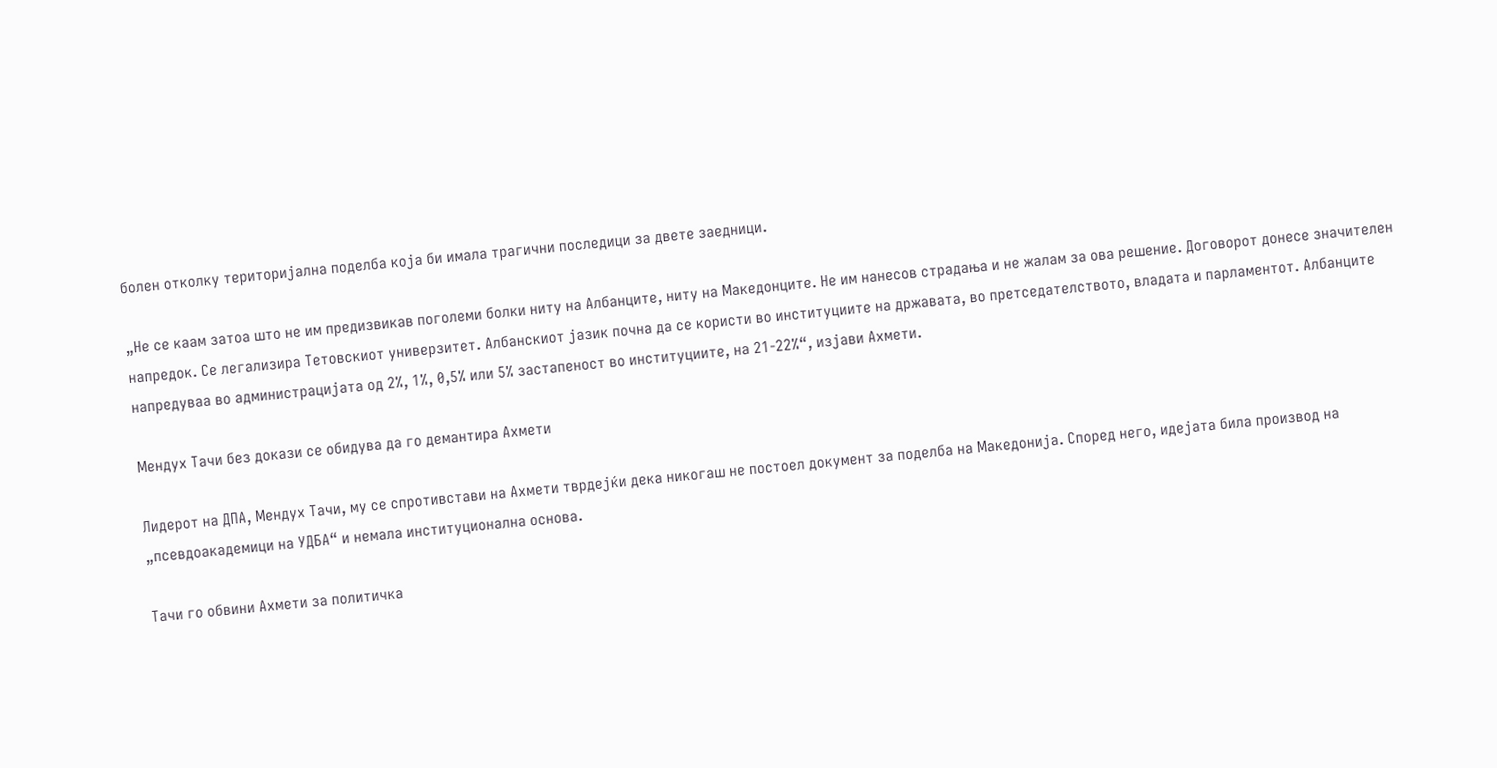болен отколку територијална поделба која би имала трагични последици за двете заедници.

„Не се каам затоа што не им предизвикав поголеми болки ниту на Албанците, ниту на Македонците. Не им нанесов страдања и не жалам за ова решение. Договорот донесе значителен напредок. Се легализира Тетовскиот универзитет. Албанскиот јазик почна да се користи во институциите на државата, во претседателството, владата и парламентот. Албанците напредуваа во администрацијата од 2%, 1%, 0,5% или 5% застапеност во институциите, на 21-22%“, изјави Ахмети.

Мендух Тачи без докази се обидува да го демантира Ахмети

Лидерот на ДПА, Мендух Тачи, му се спротивстави на Ахмети тврдејќи дека никогаш не постоел документ за поделба на Македонија. Според него, идејата била производ на „псевдоакадемици на УДБА“ и немала институционална основа.

Тачи го обвини Ахмети за политичка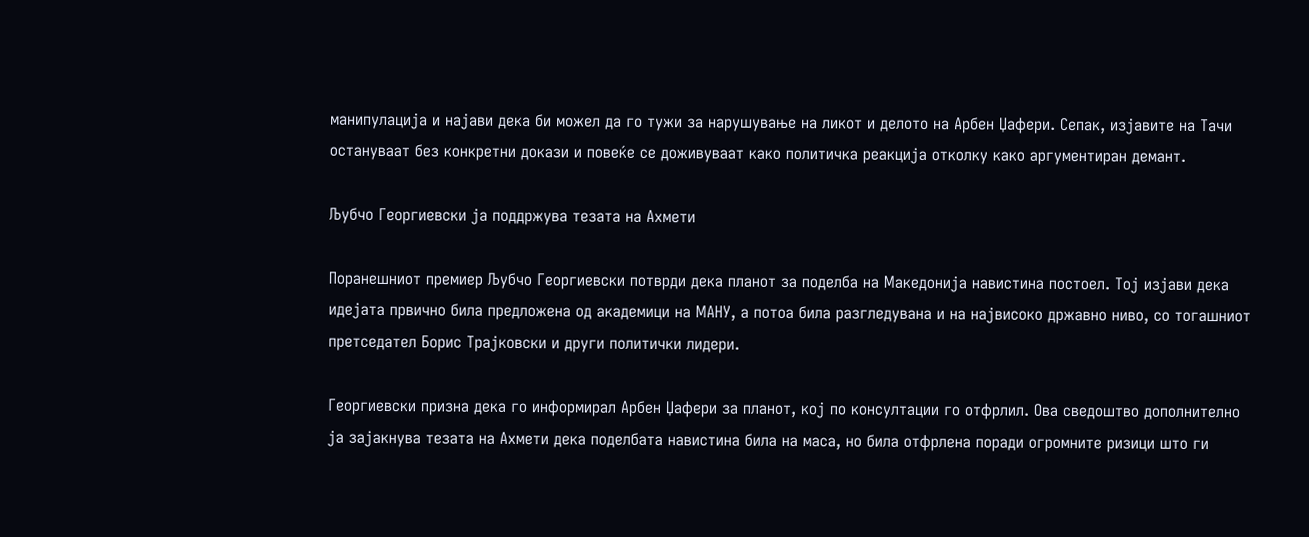манипулација и најави дека би можел да го тужи за нарушување на ликот и делото на Арбен Џафери. Сепак, изјавите на Тачи остануваат без конкретни докази и повеќе се доживуваат како политичка реакција отколку како аргументиран демант.

Љубчо Георгиевски ја поддржува тезата на Ахмети

Поранешниот премиер Љубчо Георгиевски потврди дека планот за поделба на Македонија навистина постоел. Тој изјави дека идејата првично била предложена од академици на МАНУ, а потоа била разгледувана и на највисоко државно ниво, со тогашниот претседател Борис Трајковски и други политички лидери.

Георгиевски призна дека го информирал Арбен Џафери за планот, кој по консултации го отфрлил. Ова сведоштво дополнително ја зајакнува тезата на Ахмети дека поделбата навистина била на маса, но била отфрлена поради огромните ризици што ги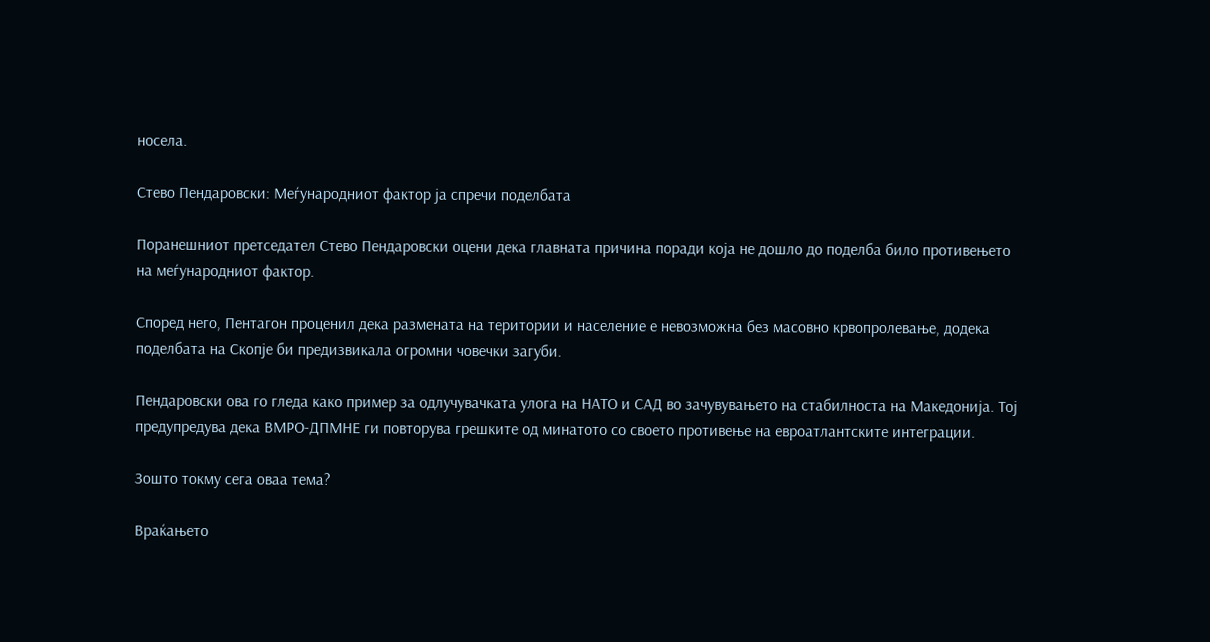носела.

Стево Пендаровски: Меѓународниот фактор ја спречи поделбата

Поранешниот претседател Стево Пендаровски оцени дека главната причина поради која не дошло до поделба било противењето на меѓународниот фактор.

Според него, Пентагон проценил дека размената на територии и население е невозможна без масовно крвопролевање, додека поделбата на Скопје би предизвикала огромни човечки загуби.

Пендаровски ова го гледа како пример за одлучувачката улога на НАТО и САД во зачувувањето на стабилноста на Македонија. Тој предупредува дека ВМРО-ДПМНЕ ги повторува грешките од минатото со своето противење на евроатлантските интеграции.

Зошто токму сега оваа тема?

Враќањето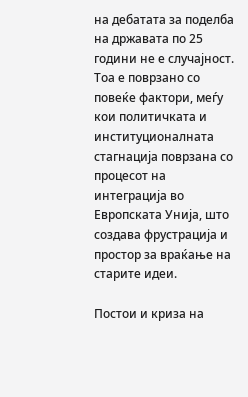на дебатата за поделба на државата по 25 години не е случајност. Тоа е поврзано со повеќе фактори, меѓу кои политичката и институционалната стагнација поврзана со процесот на интеграција во Европската Унија, што создава фрустрација и простор за враќање на старите идеи.

Постои и криза на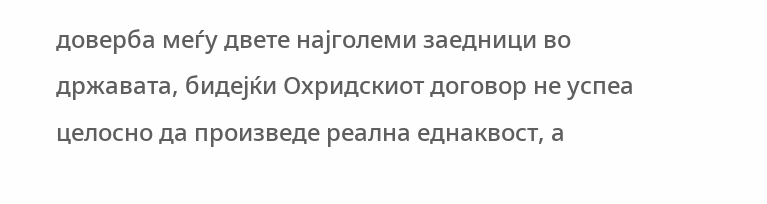доверба меѓу двете најголеми заедници во државата, бидејќи Охридскиот договор не успеа целосно да произведе реална еднаквост, а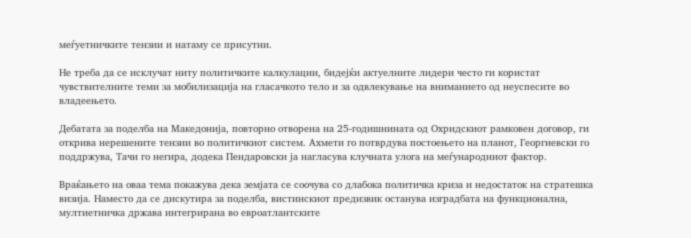меѓуетничките тензии и натаму се присутни.

Не треба да се исклучат ниту политичките калкулации, бидејќи актуелните лидери често ги користат чувствителните теми за мобилизација на гласачкото тело и за одвлекување на вниманието од неуспесите во владеењето.

Дебатата за поделба на Македонија, повторно отворена на 25-годишнината од Охридскиот рамковен договор, ги открива нерешените тензии во политичкиот систем. Ахмети го потврдува постоењето на планот, Георгиевски го поддржува, Тачи го негира, додека Пендаровски ја нагласува клучната улога на меѓународниот фактор.

Враќањето на оваа тема покажува дека земјата се соочува со длабока политичка криза и недостаток на стратешка визија. Наместо да се дискутира за поделба, вистинскиот предизвик останува изградбата на функционална, мултиетничка држава интегрирана во евроатлантските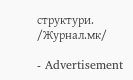структури. /Журнал.мк/

- Advertisement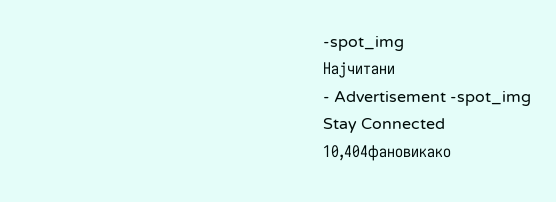-spot_img
Најчитани
- Advertisement -spot_img
Stay Connected
10,404фановикако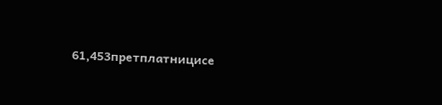61,453претплатницисе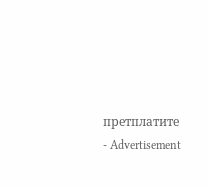претплатите
- Advertisement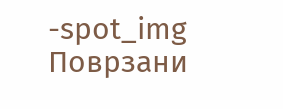-spot_img
Поврзани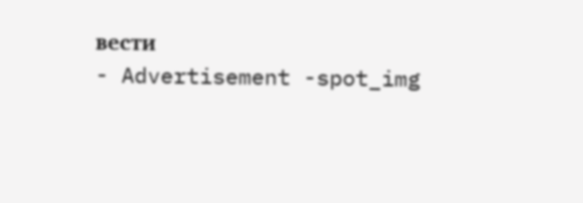вести
- Advertisement -spot_img